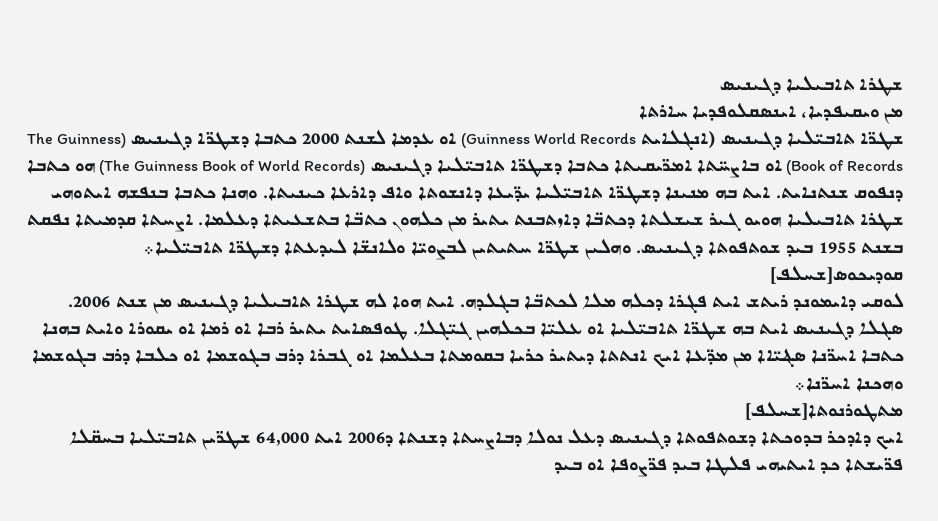ܫܛܪܐ ܬܐܒܝܠܝܐ ܕܓܝܢܝܣ
ܡܢ ܘܝܩܝܦܕܝܐ، ܐܝܢܣܩܠܘܦܕܝܐ ܚܐܪܬܐ
ܫܛܪ̈ܐ ܬܐܒܝ̈ܠܝܐ ܕܓܝܢܝܣ (ܐܢܓܠܐܝܬ Guinness World Records) ܐܘ ܥܕܡܐ ܠܫܢܬ 2000 ܟܬܒܐ ܕܫܛܪ̈ܐ ܕܓܝܢܝܣ (The Guinness Book of Records) ܐܘ ܒܐܨܚ̈ܬܐ ܐܡܪ̈ܝܩܝܬܐ ܟܬܒܐ ܕܫܛܪ̈ܐ ܬܐܒܝ̈ܠܝܐ ܕܓܝܢܝܣ (The Guinness Book of World Records) ܗܘ ܟܬܒܐ ܕܢܦܘܩ ܫܢܬܢܐܝܬ. ܐܝܬ ܒܗ ܡܢܝܢܐ ܕܫܛܪ̈ܐ ܬܐܒܝ̈ܠܝܐ ܝܕ̈ܝܥܐ ܕܐܢܫܘܬܐ ܘܐܦ ܕܐܪܥܐ ܟܝܢܝܬܐ. ܘܗܢܐ ܟܬܒܐ ܒܢܦܫܗ ܐܝܬܘܗܝ ܫܛܪܐ ܬܐܒܝܠܝܐ ܗܘܝܘ ܓܝܪ ܫܝܫܠܬܐ ܕܟܬܒ̈ܐ ܕܐܙܬܒܢܬ ܝܬܝܪ ܡܢ ܟܠܗܘܢ ܟܬܒ̈ܐ ܒܬܫܥܝܬܐ ܕܥܠܡܐ. ܐܨܚܬܐ ܩܕܡܝܬܐ ܢܦܩܬ ܒܫܢܬ 1955 ܒܝܕ ܫܘܬܦܘܬܐ ܕܓܝܢܝܣ. ܘܗܠܝܢ ܫܛܪ̈ܐ ܚܬܝܬܝܢ ܠܒܨܘܝ̈ܐ ܘܠܐܢܫ̈ܐ ܠܝܕܥܬܐ ܕܫܛܪ̈ܐ ܬܐܒܝ̈ܠܝܐ܀
ܩܘܕܝܟܘܣ[ܫܚܠܦ]
ܠܘܩܝ ܕܐܝܡܘܢܕ ܪܝܬܫ ܐܝܬ ܦܓܪܐ ܕܟܠܗ ܡܠܐ ܠܟܬܒ̈ܐ ܒܓܠܕܗ. ܐܝܬ ܗܘܐ ܠܗ ܫܛܪܐ ܬܐܒܝܠܝܐ ܕܓܝܢܝܣ ܡܢ ܫܢܬ 2006.
ܣܓܠܐ ܕܓܝܢܝܣ ܐܝܬ ܒܗ ܫܛܪ̈ܐ ܬܐܒܝ̈ܠܝܐ ܐܘ ܥܠܝ̈ܐ ܒܟܠܗܝܢ ܓܝ̈ܓܠܐ. ܛܘܦܣܐܝܬ ܝܬܝܪ ܪܒܐ ܐܘ ܪܡܐ ܐܘ ܝܩܘܪܐ ܘܐܝܬ ܒܗܢܐ ܟܬܒܐ ܐܚܪ̈ܢܐ ܣܔܝ̈ܐܐ ܡܢ ܡܕ̈ܥܐ ܐܝܟ ܐܢܬܬܐ ܕܝܬܝܪ ܟܪܝܐ ܒܩܘܡܬܐ ܒܥܠܡܐ ܐܘ ܓܒܪܐ ܕܪܒ ܒܓܘܫܡܐ ܐܘ ܟܠܒܐ ܕܪܒ ܒܓܘܫܡܐ ܘܗܟܢܐ ܐܚܪ̈ܢܐ܀
ܡܬܛܘܪܢܘܬܐ[ܫܚܠܦ]
ܐܝܟ ܕܐܕܟܪ ܒܕܘܟܬܐ ܕܫܘܬܦܘܬܐ ܕܓܝܢܝܣ ܕܥܠ ܢܘܠܐ ܕܒܐܨܚܬܐ ܕܫܢܬܐ ܕ2006 ܐܝܬ 64,000 ܫܛܪ̈ܝܢ ܬܐܒܝ̈ܠܝܐ ܒܚܩ̈ܠܐ ܦܪ̈ܝܫܬܐ ܟܕ ܐܝܬܝܗܝ ܦܠܛܐ ܒܝܕ ܦܪ̈ܨܘܦܐ ܐܘ ܒܝܕ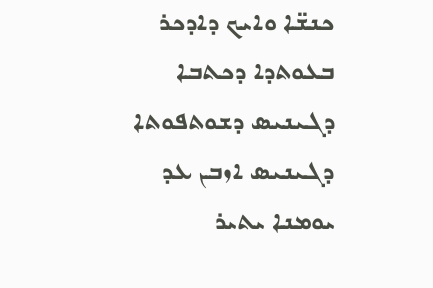ܟܢܫ̈ܐ ܘܐܝܟ ܕܐܕܟܪ ܒܥܘܬܕܐ ܕܟܬܒܐ ܕܓܝܢܝܣ ܕܫܘܬܦܘܬܐ ܕܓܝܢܝܣ ܐܙܒܢ ܥܕ ܝܘܡܢܐ ܝܬܝܪ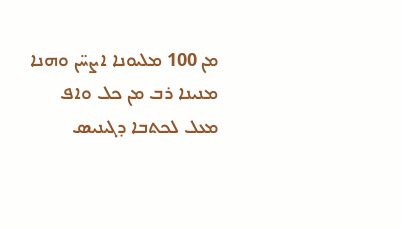ܡܢ 100 ܡܠܝܘܢܐ ܐܨܚ̈ܢ ܘܗܢܐ ܡܢܝܢܐ ܪܒ ܡܢ ܟܠ ܘܐܦ ܡܥܠ ܠܟܬܒܐ ܕܓܝܢܝܣ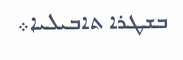ܒܫܛܪܐ ܬܐܒܝܠܝܐ܀